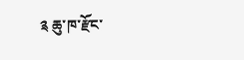༉ ཆུ་ཁ་རྫོང་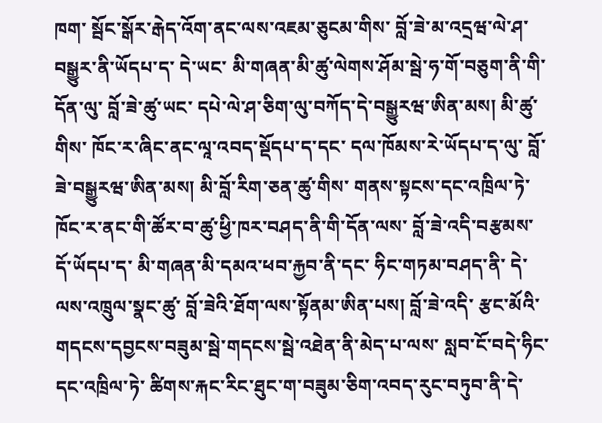ཁག་ སྦོང་སྒོར་རྒེད་འོག་ནང་ལས་འཇམ་ཅུངམ་གིས་ བློ་ཟེ་མ་འདྲཝ་ལེ་ཤ་བསྒྱུར་ནི་ཡོདཔ་ད་ དེ་ཡང་ མི་གཞན་མི་ཚུ་ལེགས་ཤོམ་སྦེ་ཧ་གོ་བཅུག་ནི་གི་དོན་ལུ་ བློ་ཟེ་ཚུ་ཡང་ དཔེ་ལེ་ཤ་ཅིག་ལུ་བཀོད་དེ་བསྒྱུརཝ་ཨིན་མས། མི་ཚུ་གིས་ ཁོང་ར་ཞིང་ནང་ལཱ་འབད་སྡོདཔ་ད་དང་ དལ་ཁོམས་རེ་ཡོདཔ་ད་ལུ་ བློ་ཟེ་བསྒྱུརཝ་ཨིན་མས། མི་བློ་རིག་ཅན་ཚུ་གིས་ གནས་སྟངས་དང་འཁྲིལ་ཏེ་ ཁོང་ར་ནང་གི་ཚོར་བ་ཚུ་ཕྱི་ཁར་བཤད་ནི་གི་དོན་ལས་ བློ་ཟེ་འདི་བརྩམས་དོ་ཡོདཔ་ད་ མི་གཞན་མི་དམའ་ཕབ་རྐྱབ་ནི་དང་ ཧིང་གཏམ་བཤད་ནི་ དེ་ལས་འཁྲུལ་སྣང་ཚུ་ བློ་ཟེའི་ཐོག་ལས་སྟོནམ་ཨིན་པས། བློ་ཟེ་འདི་ རྩང་མོའི་གདངས་དབྱངས་བཟུམ་སྦེ་གདངས་སྦེ་འཐེན་ནི་མེད་པ་ལས་ སླབ་ངོ་བདེ་ཧིང་དང་འཁྲིལ་ཏེ་ ཚིགས་རྐང་རིང་ཐུང་ག་བཟུམ་ཅིག་འབད་རུང་བཏུབ་ནི་དེ་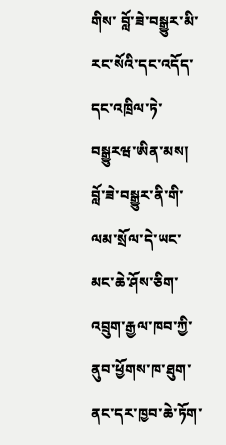གིས་ བློ་ཟེ་བསྒྱུར་མི་རང་སོའི་དང་འདོད་དང་འཁྲིལ་ཏེ་བསྒྱུརཝ་ཨིན་མས། བློ་ཟེ་བསྒྱུར་ནི་གི་ལམ་སྲོལ་དེ་ཡང་ མང་ཆེ་ཤོས་ཅིག་ འབྲུག་རྒྱལ་ཁབ་ཀྱི་ནུབ་ཕྱོགས་ཁ་ཐུག་ནང་དར་ཁྱབ་ཆེ་ཏོག་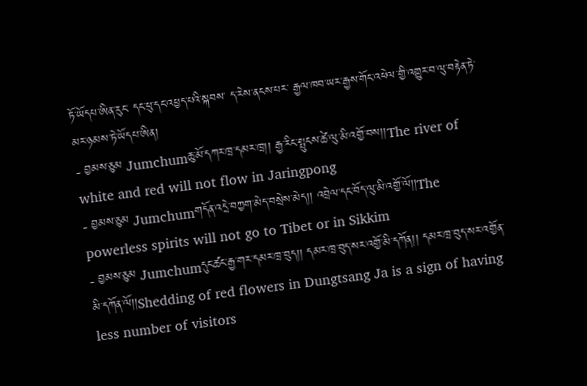ཏོ་ཡོདཔ་ཨིན་རུང་ དང་ཕུ་དང་འཕྱད་པའི་སྐབས་ ད་རེས་ནངས་པར་ རྒྱལ་ཁབ་ཡར་རྒྱས་གོང་འཕེལ་གྱི་འགྱུར་བ་ལུ་བརྟེན་ཏེ་ མར་ཉམས་ཏེ་ཡོདཔ་ཨིན།
- བྱམས་ཅུམ Jumchumཆུ་མོ་དཀར་ཁྲ་དམར་ཁྲ།། རྒྱ་རིང་སྤུངས་ཚེ་ལུ་མི་འགྱོ་བས།།The river of white and red will not flow in Jaringpong
- བྱམས་ཅུམ Jumchumགདོན་འདྲེ་བཀྱག་མེད་བསྲེས་མེད།། འབྲེལ་དང་བོད་ལུ་མི་འགྱོ་ལོ།།The powerless spirits will not go to Tibet or in Sikkim
- བྱམས་ཅུམ Jumchumདུང་ཚང་རྒྱ་གར་དམར་ཁྲ་བུད།། དམར་ཁྲ་བུད་སར་འགྱོ་མི་དཀོན།། དམར་ཁྲ་བུད་སར་འགྱོན་མི་དཀོན་ལོ།།Shedding of red flowers in Dungtsang Ja is a sign of having less number of visitors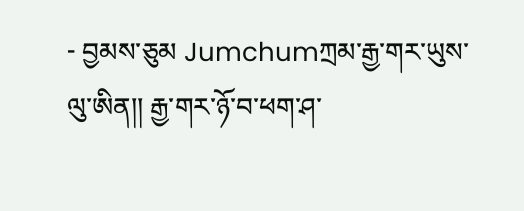- བྱམས་ཅུམ Jumchumཀྲམ་རྒྱ་གར་ཡུས་ལུ་ཨིན།། རྒྱ་གར་ཉོ་བ་ཕག་ཤ་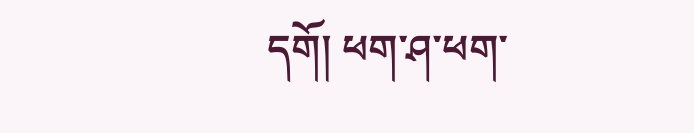དགོ། ཕག་ཤ་ཕག་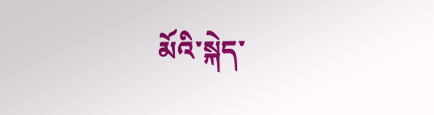མོའི་སྐེད་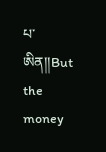པ་ཨིན།།But the money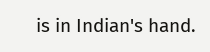is in Indian's hand.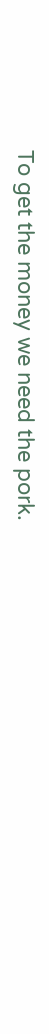To get the money we need the pork.